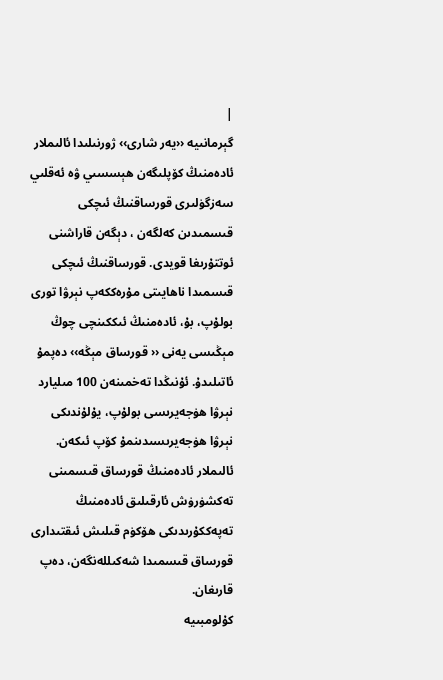|
گېرمانىيە ‹‹يەر شارى›› ژورنىلىدا ئالىملار ئادەمنىڭ كۆپلىگەن ھېسسىي ۋە ئەقلىي سەزگۈلىرى قورساقنىڭ ئىچكى قىسمىدىن كەلگەن ، دېگەن قاراشنى ئوتتۇرىغا قويدى. قورساقنىڭ ئىچكى قىسمىدا ناھايىتى مۇرەككەپ نېرۋا تورى بولۇپ، بۇ، ئادەمنىڭ ئىككىنچى چوڭ مېڭىسى يەنى ‹‹ قورساق مېڭە›› دەپمۇ ئاتىلىدۇ. ئۇنىڭدا تەخمىنەن 100 مىليارد نېرۋا ھۈجەيرىسى بولۇپ، يۇلۇندىكى نېرۋا ھۈجەيرىسىدىنمۇ كۆپ ئىكەن. ئالىملار ئادەمنىڭ قورساق قىسمىنى تەكشۈرۈش ئارقىلىق ئادەمنىڭ تەپەككۇرىدىكى ھۆكۈم قىلىش ئىقتىدارى قورساق قىسمىدا شەكىللەنگەن، دەپ قارىغان.
كۇلومبىيە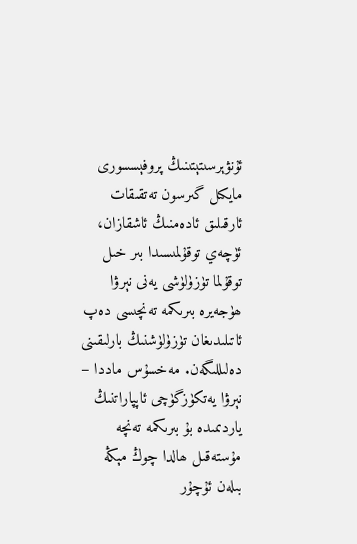ئۇنۋېرسىتېتىنىڭ پروفېسسورى مايكىل گىرسون تەتقىقات ئارقىلىق ئادەمنىڭ ئاشقازان، ئۈچەي توقۇلمىسىدا بىر خىل توقۇلما تۈزۈلۈشى يەنى نېرۋا ھۈجەيرە بىرىكمە تەنچىسى دەپ ئاتىلىدىغان تۈزۈلۈشنىڭ بارلىقىنى دەلىللىگەن. مەخسۇس ماددا – نېرۋا يەتكۈزگۈچى ئاپپاراتنىڭ ياردىمىدە بۇ بىرىكمە تەنچە مۇستەقىل ھالدا چوڭ مېڭە بىلەن ئۇچۇر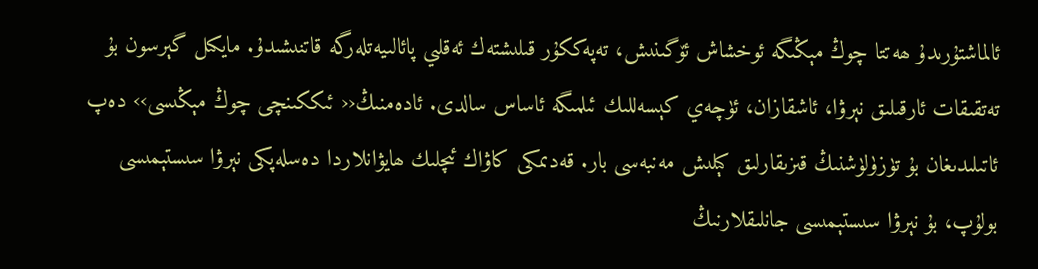ئالماشتۇرىدۇ ھەتتا چوڭ مېڭىگە ئوخشاش ئۆگىنىش، تەپەككۇر قىلىشتەك ئەقلىي پائالىيەتلەرگە قاتنىشىدۇ. مايكىل گېرسون بۇ تەتقىقات ئارقىلىق نېرۋا، ئاشقازان، ئۈچەي كېسەللىك ئىلمىگە ئاساس سالدى. ئادەمنىڭ‹‹ ئىككىنچى چوڭ مېڭىسى›› دەپ ئاتىلىدىغان بۇ تۈزۈلۈشنىڭ قىزىقارلىق كېلىش مەنبەسى بار. قەدىمكى كاۋاك ئىچلىك ھايۋانلاردا دەسلەپكى نېرۋا سىستېمىسى بولۇپ، بۇ نېرۋا سىستېمىسى جانلىقلارنىڭ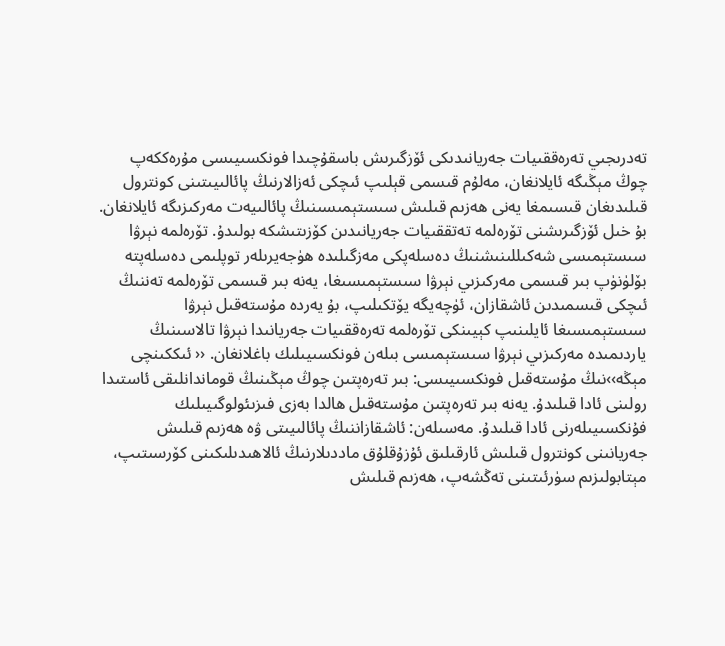تەدرىجىي تەرەققىيات جەريانىدىكى ئۆزگىرىش باسقۇچىدا فونكسىيىسى مۇرەككەپ چوڭ مېڭىگە ئايلانغان، مەلۇم قىسمى قېلىپ ئىچكى ئەزالارنىڭ پائالىيىتىنى كونترول قىلىدىغان قىسىمغا يەنى ھەزىم قىلىش سىستېمىسىنىڭ پائالىيەت مەركىزىگە ئايلانغان. بۇ خىل ئۆزگىرىشنى تۆرەلمە تەتققىيات جەريانىدىن كۆزىتىشكە بولىدۇ. تۆرەلمە نېرۋا سىستېمىسى شەكىللىنىشنىڭ دەسلەپكى مەزگىلىدە ھۈجەيرىلەر توپلىمى دەسلەپتە بۆلۈنۈپ بىر قىسمى مەركىزىي نېرۋا سىستېمىسىغا، يەنە بىر قىسمى تۆرەلمە تەننىڭ ئىچكى قىسمىدىن ئاشقازان، ئۈچەيگە يۆتكىلىپ، بۇ يەردە مۇستەقىل نېرۋا سىستېمىسىغا ئايلىنىپ كېيىنكى تۆرەلمە تەرەققىيات جەريانىدا نېرۋا تالاسىنىڭ ياردىمىدە مەركىزىي نېرۋا سىستېمىسى بىلەن فونكسىيىلىك باغلانغان. ‹‹ ئىككىنچى مېڭە››نىڭ مۇستەقىل فونكسىيىسى: بىر تەرەپتىن چوڭ مېڭىنىڭ قوماندانلىقى ئاستىدا رولىنى ئادا قىلىدۇ. يەنە بىر تەرەپتىن مۇستەقىل ھالدا بەزى فىزىئولوگىيىلىك فۇنكسىيىلەرنى ئادا قىلىدۇ. مەسىلەن: ئاشقازاننىڭ پائالىيىتى ۋە ھەزىم قىلىش جەريانىنى كونترول قىلىش ئارقىلىق ئۇزۇقلۇق ماددىلارنىڭ ئالاھىدىلىكىنى كۆرسىتىپ، مېتابولىزىم سۈرئىتىنى تەڭشەپ، ھەزىم قىلىش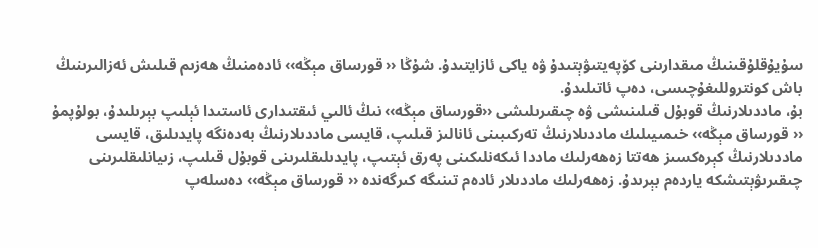سۇيۇقلۇقىنىڭ مىقدارىنى كۆپەيتىۋېتىدۇ ۋە ياكى ئازايتىدۇ. شۇڭا ‹‹ قورساق مېڭە›› ئادەمنىڭ ھەزىم قىلىش ئەزالىرىنىڭ باش كونتروللىغۇچىسى، دەپ ئاتىلىدۇ.
بۇ، ماددىلارنىڭ قوبۇل قىلىنىشى ۋە چىقىرىلىشى ‹‹قورساق مېڭە›› نىڭ ئالىي ئىقتىدارى ئاستىدا ئېلىپ بېرىلىدۇ، بولۇپمۇ ‹‹ قورساق مېڭە›› خىمىيىلىك ماددىلارنىڭ تەركىبىنى ئانالىز قىلىپ، قايسى ماددىلارنىڭ بەدەنگە پايدىلىق، قايسى ماددىلارنىڭ كېرەكسىز ھەتتا زەھەرلىك ماددا ئىكەنلىكىنى پەرق ئېتىپ، پايدىلىقلىرىنى قوبۇل قىلىپ، زىيانلىقلىرىنى چىقىرىۋېتىشكە ياردەم بېرىدۇ. زەھەرلىك ماددىلار ئادەم تىنىگە كىرگەندە ‹‹ قورساق مېڭە›› دەسلەپ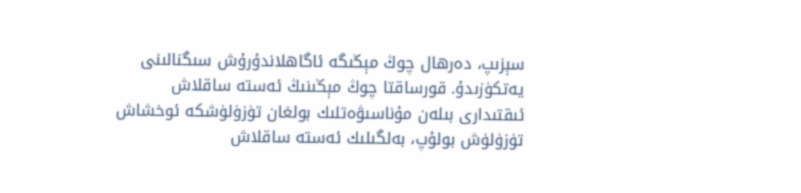سېزىپ، دەرھال چوڭ مېڭىگە ئاگاھلاندۇرۇش سىگنالىنى يەتكۈزىدۇ. قورساقتا چوڭ مېڭىنىڭ ئەستە ساقلاش ئىقتىدارى بىلەن مۇناسىۋەتلىك بولغان تۈزۈلۈشكە ئوخشاش تۈزۈلۈش بولۇپ، بەلگىلىك ئەستە ساقلاش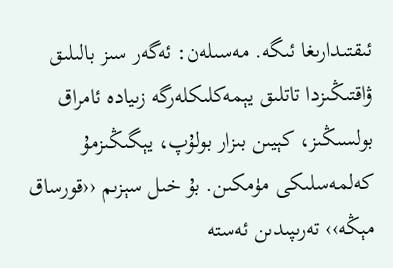ئىقتىدارىغا ئىگە. مەسىلەن: ئەگەر سىز بالىلىق ۋاقتىڭىزدا تاتلىق يېمەكلىكلەرگە زىيادە ئامراق بولسىڭىز، كېيىن بىزار بولۇپ، يېگىڭىزمۇ كەلمەسلىكى مۈمكىن. بۇ خىل سېزىم ‹‹قورساق مېڭە›› تەرىپىدىن ئەستە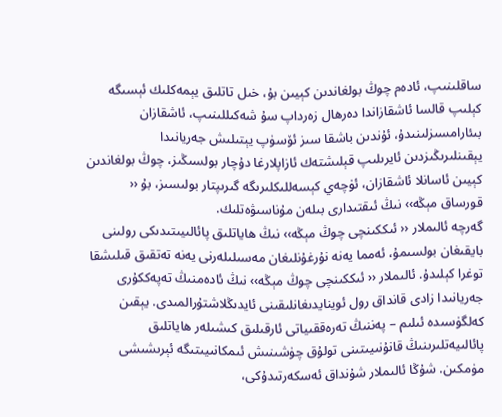ساقلىنىپ، ئادەم چوڭ بولغاندىن كېيىن بۇ، خىل تاتلىق يېمەكلىك ئېسىگە كېلىپ قالسا ئاشقازاندا دەرھال زەرداپ سۇ شەكىللىنىپ، ئاشقازان بىئارامسىزلىنىدۇ، ئۇندىن باشقا سىز ئۆسۈپ يېتىلىش جەريانىدا يېقىنلىرىڭىزدىن ئايرىلىپ قېلىشتەك ئازاپلارغا دۇچار بولسىڭىز، چوڭ بولغاندىن كېيىن ئاسانلا ئاشقازان، ئۈچەي كېسەللىكلىرىگە گىرىپتار بولىسىز، بۇ ‹‹ قورساق مېڭە›› نىڭ ئىقتىدارى بىلەن مۇناسىۋەتلىك.
گەرچە ئالىملار ‹‹ ئىككىنچى چوڭ مېڭە›› نىڭ ھاياتلىق پائالىيىتىدىكى رولىنى بايقىغان بولسىمۇ، ئەمما يەنە نۇرغۇنلىغان مەسىلىلەرنى يەنە تەتقىق قىلىشقا توغرا كېلىدۇ. ئالىملار ‹‹ ئىككىنچى چوڭ مېڭە›› نىڭ ئادەمنىڭ تەپەككۇرى جەريانىدا زادى قانداق رول ئوينايدىغانلىقىنى ئايدىڭلاشتۇرالمىدى. يېقىن كەلگۈسىدە ئىلىم – پەننىڭ تەرەققىياتى ئارقىلىق كىشىلەر ھاياتلىق پائالىيەتلىرىنىڭ قانۇنىيىتىنى تولۇق چۈشىنىش ئىمكانىيىتىگە ئېرىشىشى مۈمكىن. شۇڭا ئالىملار شۇنداق ئەسكەرتىدۇكى،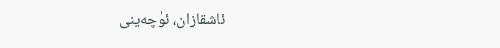ئاشقازان، ئۈچەينى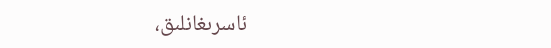ئاسرىغانلىق،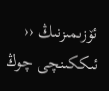ئۆزىمىزنىڭ ‹‹ ئىككىنچى چوڭ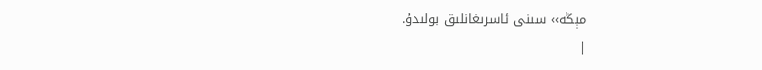مېڭە›› سىنى ئاسرىغانلىق بولىدۇ.
|